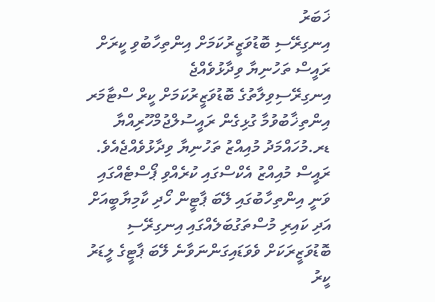ޚަބަރު
އިނގިރޭސި ބޮޑުވަޒީރުކަމަށް އިންތިހާބުވި ކީރަށް ރައީސް ތަހުނިޔާ ވިދާޅުވެއްޖެ
އިނގިރޭސިވިލާތުގެ ބޮޑުވަޒީރުކަމަށް ކީރް ސްޓާމަރ އިންތިޚާބުވުމާ ގުޅިގެން ރައީސުލްޖުމްހޫރިއްޔާ ޑރ.މުހައްމަދު މުއިއްޒު ތަހުނިޔާ ވިދާޅުވެއްޖެއެވެ.
ރައީސް މުއިއްޒު އެކްސްގައި ކުރެއްވި ޕޯސްޓެއްގައި ވަނީ އިންތިހާބުގައި ލޭބަ ޕާޓީން ހޯދި ކާމިޔާބީއަށް އަދި ކައިރި މުސްތަގުބަލެއްގައި އިނގިރޭސި ބޮޑުވަޒީރަކަށް ވެވަޑައިގަންނަވާނެ ލޭބަ ޕާޓީގެ ލީޑަރު ކީރު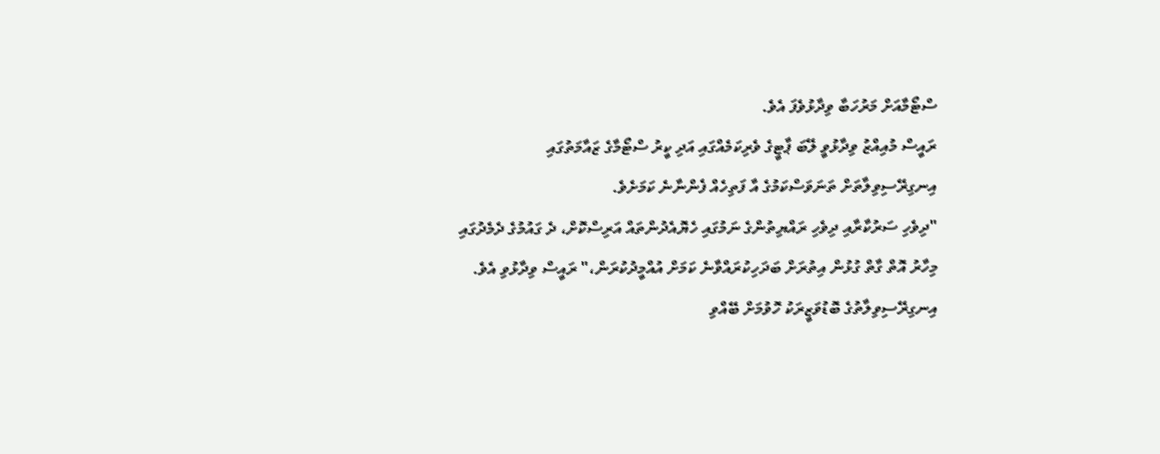ސްޓޯމާއަށް މަރުހަބާ ވިދާޅުވެފަ އެވެ.
ރައީސް މުއިއްޒު ވިދާޅުވީ ލޭބަ ޕާޓީގެ ވެރިކަމެއްގައި އަދި ކީރު ސްޓޯމާގެ ޒައާމަތުގައި އިނގިރޭސިވިލާތަށް ތަނަވަސްކަމުގެ އާ ފަތިހެއް ފެންނާނެ ކަމަށެވެ.
"ދިވެހި ސަރުކާރާއި ދިވެހި ރައްޔިތުންގެ ނަމުގައި ހެޔޮއެދުންތައް އަރިސްކޮށް، ދެ ގައުމުގެ ދެމެދުގައި މިހާރު އޮތް ގާތް ގުޅުން އިތުރަށް ބަދަހިކުރައްވާނެ ކަމަށް އުއްމީދުކުރަން،" ރައީސް ވިދާޅުވި އެވެ.
އިނގިރޭސިވިލާތުގެ ބޮޑުވަޒީރަކު ހޮވުމަށް ބޭއްވި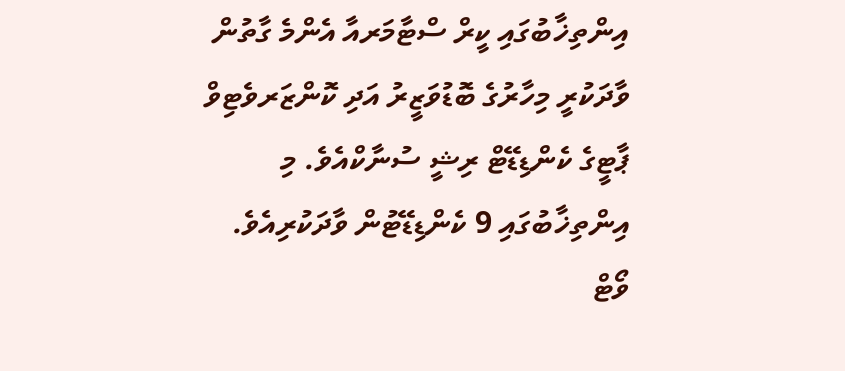އިންތިޚާބުގައި ކީރް ސްޓާމަރއާ އެންމެ ގާތުން ވާދަކުރީ މިހާރުގެ ބޮޑުވަޒީރު އަދި ކޮންޒަރވެޓިވް ޕާޓީގެ ކެންޑިޑޭޓް ރިޝީ ސުނާކްއެވެ. މި އިންތިޚާބުގައި 9 ކެންޑިޑޭޓުން ވާދަކުރިއެވެ.
ވޯޓް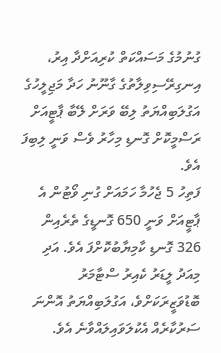ގުނުމުގެ މަސައްކަތް ކުރިއަށްދާ އިރު، އިނގިރޭސިވިލާތުގެ ގާނޫނު ހަދާ މަޖިލީހުގެ އަގުލަބިއްޔަތު ލިބޭ ވަރަށް ލޭބާ ޕާޓީއަށް ރަސްމީކޮށް ގޮނޑި މިހާރު ވެސް ވަނީ ލިބިފަ އެވެ.
ފަތިހު 5 ޖެހުމާ ހަމައަށް ގުނި ވޯޓުން އެ ޕާޓީއަށް ވަނީ 650 ގޮނޑީގެ ތެރެއިން 326 ގޮނޑި ކާމިޔާބުކޮށްފަ އެވެ. އަދި މިއަދު ލީޑަރު ކެއިރު ސްޓާމަރު ބޮޑުވަޒީރަކަށްވެ، އަގުލަބިއްޔަތު އޮންނަ ސަރުކާރެއް އެކުލަވައިލައްވާނެ އެވެ.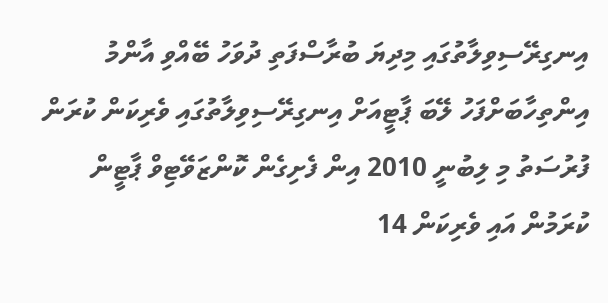އިނގިރޭސިވިލާތުގައި މިދިޔަ ބުރާސްފަތި ދުވަހު ބޭއްވި އާންމު އިންތިހާބަށްފަހު ލޭބަ ޕާޓީއަށް އިނގިރޭސިވިލާތުގައި ވެރިކަން ކުރަން ފުރުސަތު މި ލިބުނީ 2010 އިން ފެށިގެން ކޮންޒަވޭޓިވް ޕާޓީން ކުރަމުން އައި ވެރިކަން 14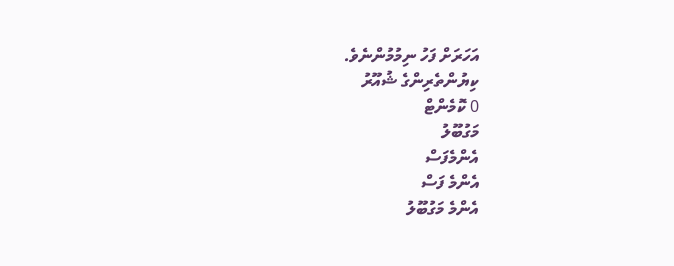އަހަރަށް ފަހު ނިމުމުންނެވެ.
ކިޔުންތެރިންގެ ޝުއޫރު
0 ކޮމެންޓް
މަގުބޫލު
އެންމެފަސް
އެންމެ ފަސް
އެންމެ މަގުބޫލު